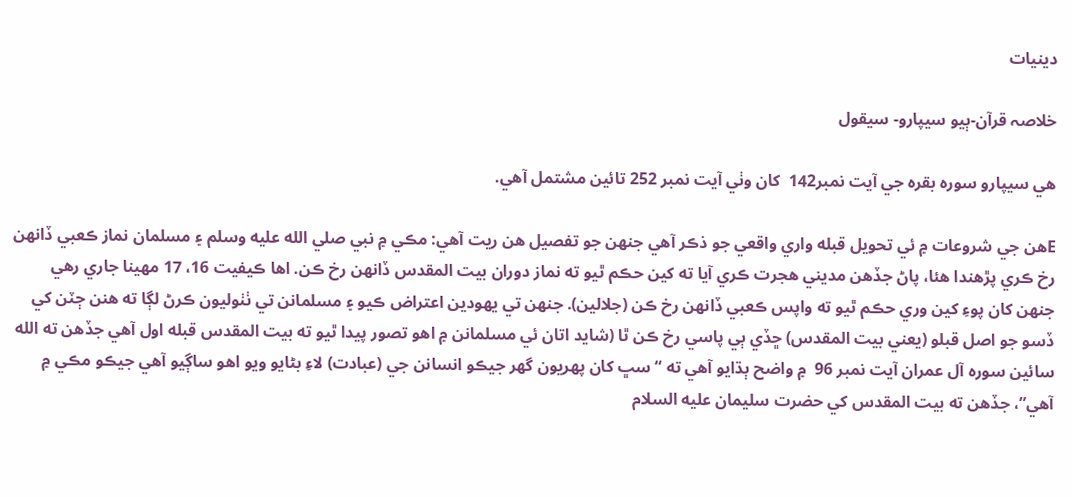دينيات

خلاصہ قرآن-ٻيو سيپارو- سيقول

ھي سيپارو سوره بقره جي آيت نمبر142  کان وٺي آيت نمبر 252 تائين مشتمل آهي.

Eهن جي شروعات ۾ ئي تحويل قبله واري واقعي جو ذڪر آهي جنهن جو تفصيل هن ريت آهي: مڪي ۾ نبي صلي الله عليه وسلم ۽ مسلمان نماز ڪعبي ڏانهن رخ ڪري پڙھندا ھئا، پاڻ جڏهن مديني ھجرت ڪري آيا ته کين حڪم ٿيو ته نماز دوران بيت المقدس ڏانهن رخ ڪن. اھا ڪيفيت 16، 17 مھينا جاري رھي جنهن کان پوءِ کين وري حڪم ٿيو ته واپس ڪعبي ڏانهن رخ ڪن (جلالين). جنهن تي يھودين اعتراض ڪيو ۽ مسلمانن تي ٺٺوليون ڪرڻ لڳا ته ھنن ڄٽن کي ڏسو جو اصل قبلو (يعني بيت المقدس) ڇڏي ٻي پاسي رخ ڪن ٿا (شايد اتان ئي مسلمانن ۾ اھو تصور پيدا ٿيو ته بيت المقدس قبله اول آھي جڏھن ته الله سائين سوره آل عمران آيت نمبر 96  ۾ واضح ٻڌايو آهي ته “سڀ کان پھريون گهر جيڪو انسانن جي (عبادت) لاءِ بڻايو ويو اھو ساڳيو آھي جيڪو مڪي ۾ آهي”، جڏهن ته بيت المقدس کي حضرت سليمان عليه السلام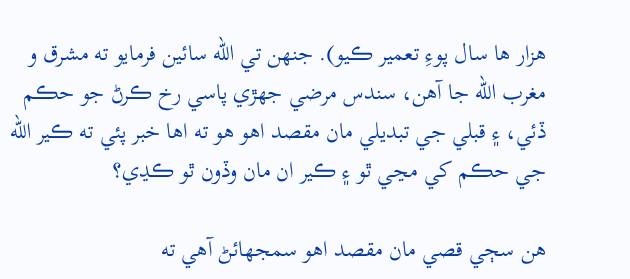ھزار ھا سال پوءِ تعمير ڪيو). جنهن تي الله سائين فرمايو ته مشرق و مغرب الله جا آهن، سندس مرضي جھڙي پاسي رخ ڪرڻ جو حڪم ڏئي، ۽ قبلي جي تبديلي مان مقصد اهو هو ته اھا خبر پئي ته ڪير الله جي حڪم کي مڃي ٿو ۽ ڪير ان مان وڏون ٿو ڪڍي؟

ھن سڄي قصي مان مقصد اهو سمجھائڻ آهي ته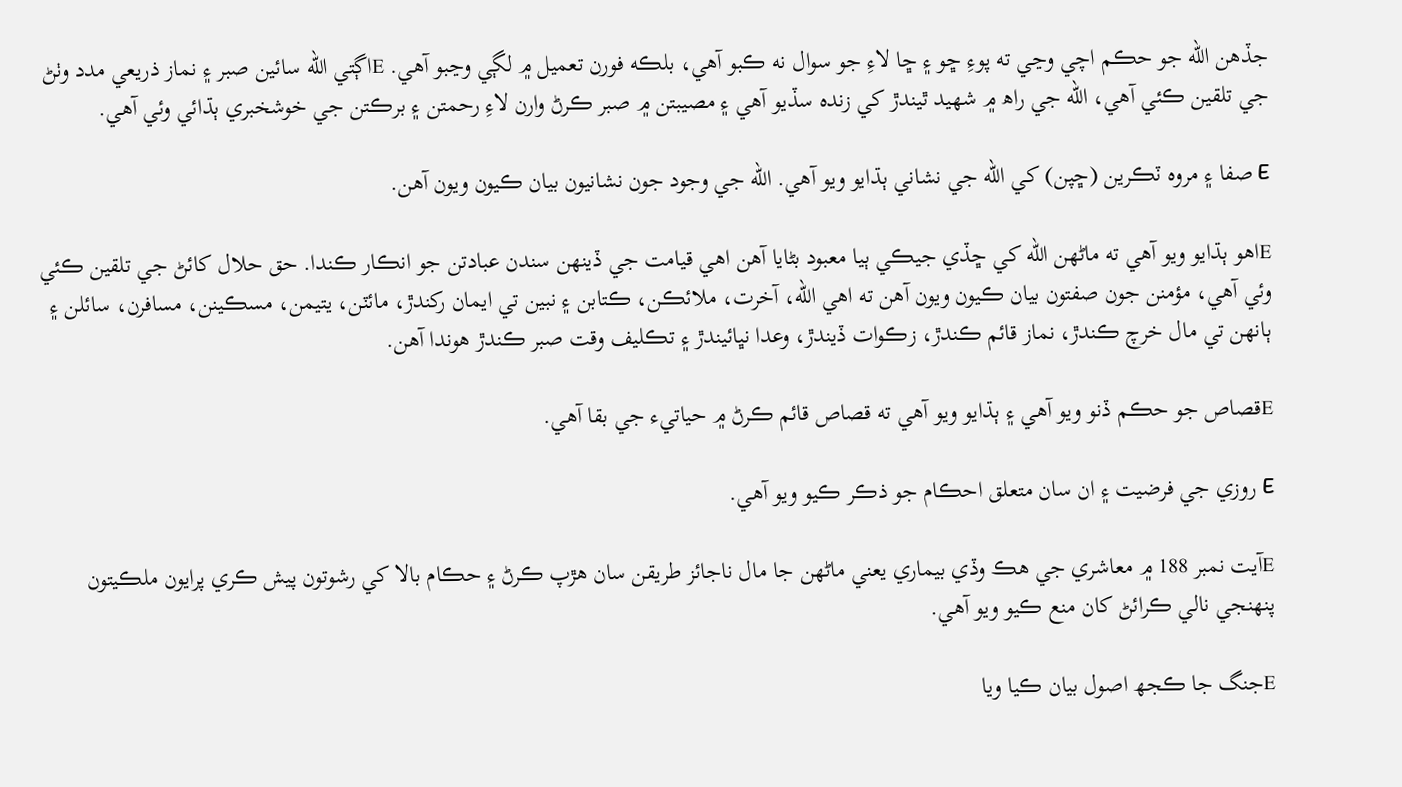جڏهن الله جو حڪم اچي وڃي ته پوءِ ڇو ۽ ڇا لاءِ جو سوال نه ڪبو آهي، بلڪه فورن تعميل ۾ لڳي وڃبو آهي. Eاڳتي الله سائين صبر ۽ نماز ذريعي مدد وٺڻ جي تلقين ڪئي آهي، الله جي راھ ۾ شھيد ٿيندڙ کي زنده سڏيو آهي ۽ مصيبتن ۾ صبر ڪرڻ وارن لاءِ رحمتن ۽ برڪتن جي خوشخبري ٻڌائي وئي آهي.

E صفا ۽ مروه ٽڪرين (ڇپن) کي الله جي نشاني ٻڌايو ويو آهي. الله جي وجود جون نشانيون بيان ڪيون ويون آهن.

Eاھو ٻڌايو ويو آهي ته ماڻهن الله کي ڇڏي جيڪي ٻيا معبود بڻايا آهن اهي قيامت جي ڏينهن سندن عبادتن جو انڪار ڪندا. حق حلال کائڻ جي تلقين ڪئي وئي آهي، مؤمنن جون صفتون بيان ڪيون ويون آهن ته اھي الله، آخرت، ملائڪن، ڪتابن ۽ نبين تي ايمان رکندڙ، مائٽن، يتيمن، مسڪينن، مسافرن، سائلن ۽ ٻانهن تي مال خرچ ڪندڙ، نماز قائم ڪندڙ، زڪوات ڏيندڙ، وعدا نڀائيندڙ ۽ تڪليف وقت صبر ڪندڙ ھوندا آھن.

Eقصاص جو حڪم ڏنو ويو آهي ۽ ٻڌايو ويو آهي ته قصاص قائم ڪرڻ ۾ حياتيء جي بقا آهي.

E روزي جي فرضيت ۽ ان سان متعلق احڪام جو ذڪر ڪيو ويو آهي.

Eآيت نمبر 188 ۾ معاشري جي هڪ وڏي بيماري يعني ماڻهن جا مال ناجائز طريقن سان هڙپ ڪرڻ ۽ حڪام بالا کي رشوتون پيش ڪري پرايون ملڪيتون پنهنجي نالي ڪرائڻ کان منع ڪيو ويو آهي.

Eجنگ جا ڪجھ اصول بيان ڪيا ويا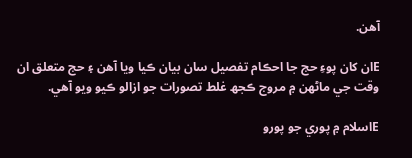آهن.

Eان کان پوءِ حج جا احڪام تفصيل سان بيان ڪيا ويا آهن ۽ حج متعلق ان وقت جي ماڻهن ۾ مروج ڪجھ غلط تصورات جو ازالو ڪيو ويو آهي.

Eاسلام ۾ پوري جو پورو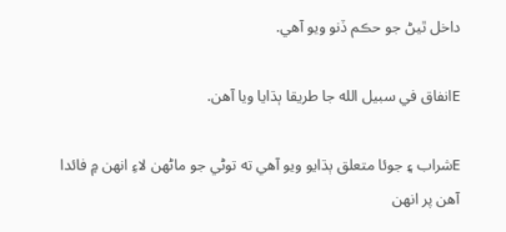داخل ٿيڻ جو حڪم ڏنو ويو آهي.

Eانفاق في سبيل الله جا طريقا ٻڌايا ويا آهن.

Eشراب ۽ جوئا متعلق ٻڌايو ويو آهي ته توڻي جو ماڻهن لاءِ انهن ۾ فائدا آهن پر انهن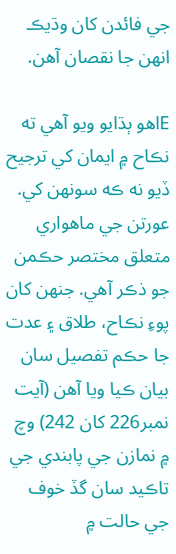جي فائدن کان وڌيڪ انھن جا نقصان آهن.

Eاھو ٻڌايو ويو آهي ته نڪاح ۾ ايمان کي ترجيح ڏيو نه ڪه سونهن کي. عورتن جي ماھواري متعلق مختصر حڪمن جو ذڪر آهي. جنهن کان پوءِ نڪاح، طلاق ۽ عدت جا حڪم تفصيل سان بيان ڪيا ويا آهن (آيت نمبر226 کان 242) وچ ۾ نمازن جي پابندي جي تاڪيد سان گڏ خوف جي حالت ۾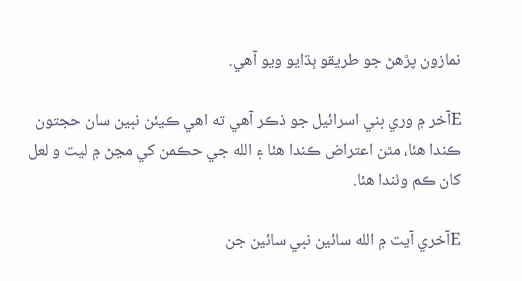نمازون پڙهڻ جو طريقو ٻڌايو ويو آهي.

Eآخر ۾ وري بني اسرائيل جو ذڪر آهي ته اھي ڪيئن نبين سان حجتون ڪندا هئا، مٿن اعتراض ڪندا هئا ۽ الله جي حڪمن کي مڃڻ ۾ ليت و لعل کان ڪم وٺندا هئا.

Eآخري آيت ۾ الله سائين نبي سائين جن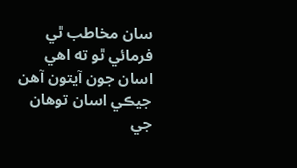سان مخاطب ٿي فرمائي ٿو ته اھي اسان جون آيتون آهن جيڪي اسان توهان جي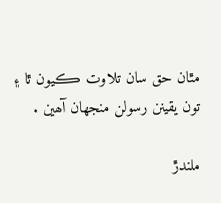مٿان حق سان تلاوت ڪيون ٿا ۽ تون يقينن رسولن منجهان آھين .

ملندڙ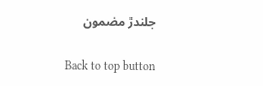جلندڙ مضمون

Back to top button